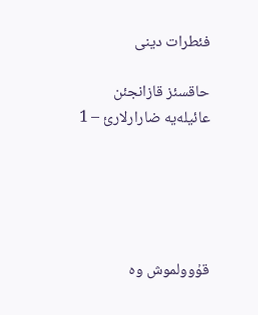فئطرات دینی

حاقسئز قازانجئن عائیلەیە ضارارلارئ – 1





قۇوولموش وە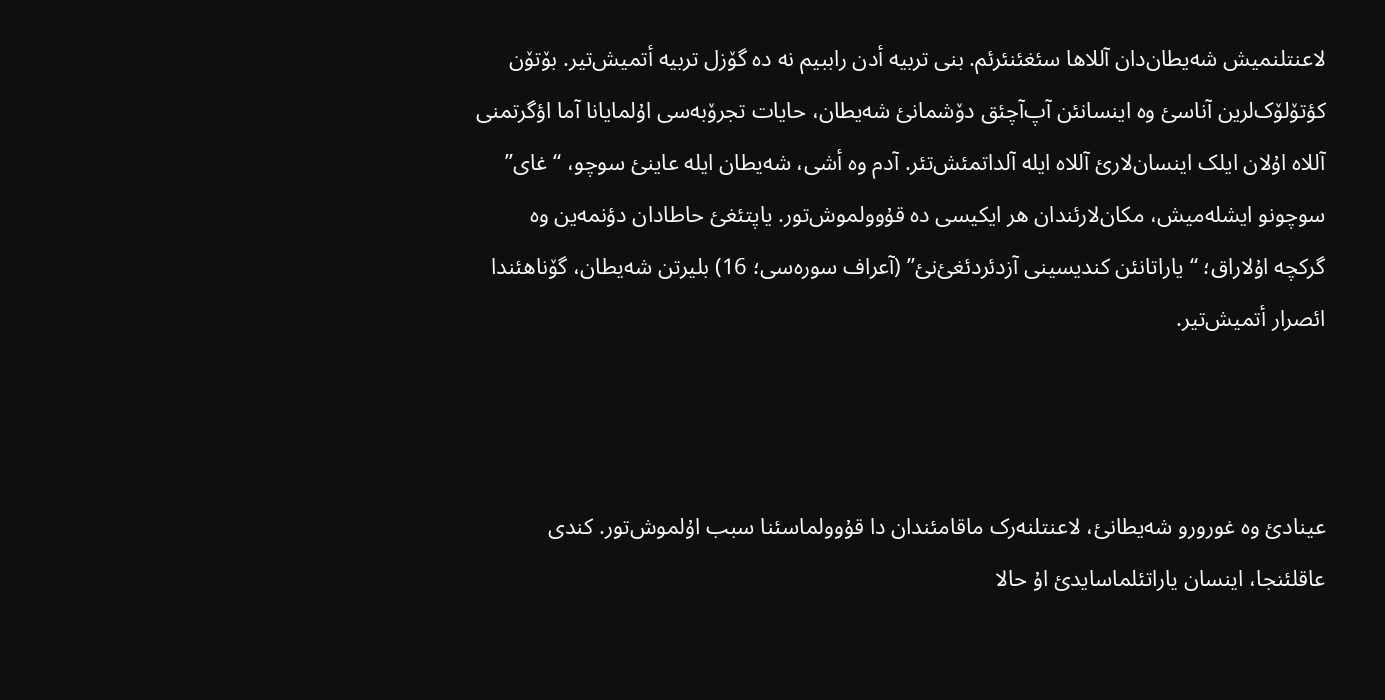لاعنتلنمیش شەیطان‌دان آللاها سئغئنئرئم. بنی تربیە أدن راببیم نە دە گۆزل تربیە أتمیش‌تیر. بۆتۆن کؤتۆلۆک‌لرین آناسئ وە اینسانئن آپ‌آچئق دۆشمانئ شەیطان، حایات تجرۆبەسی اۇلمایانا آما اؤگرتمنی آللاە اۇلان ایلک اینسان‌لارئ آللاە ایلە آلداتمئش‌تئر. آدم وە أشی، شەیطان ایلە عاینئ سوچو، “غای” سوچونو ایشلەمیش، مکان‌لارئندان هر ایکیسی دە قۇوولموش‌تور. یاپتئغئ حاطادان دؤنمەین وە گرکچە اۇلاراق؛ “یاراتانئن کندیسینی آزدئردئغئ‌نئ” (آعراف سورەسی؛ 16) بلیرتن شەیطان، گۆناهئندا ائصرار أتمیش‌تیر.



عینادئ وە غورورو شەیطانئ، لاعنتلنەرک ماقامئندان دا قۇوولماسئنا سبب اۇلموش‌تور. کندی عاقلئنجا، اینسان یاراتئلماسایدئ اۇ حالا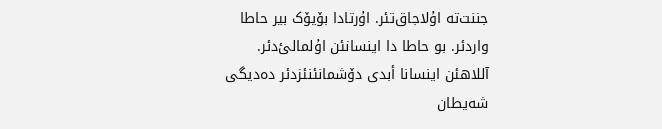جننت‌تە اۇلاجاق‌تئر. اۇرتادا بۆیۆک بیر حاطا واردئر. بو حاطا دا اینسانئن اۇلمالئ‌دئر. آللاهئن اینسانا أبدی دۆشمانئنئزدئر دەدیگی شەیطان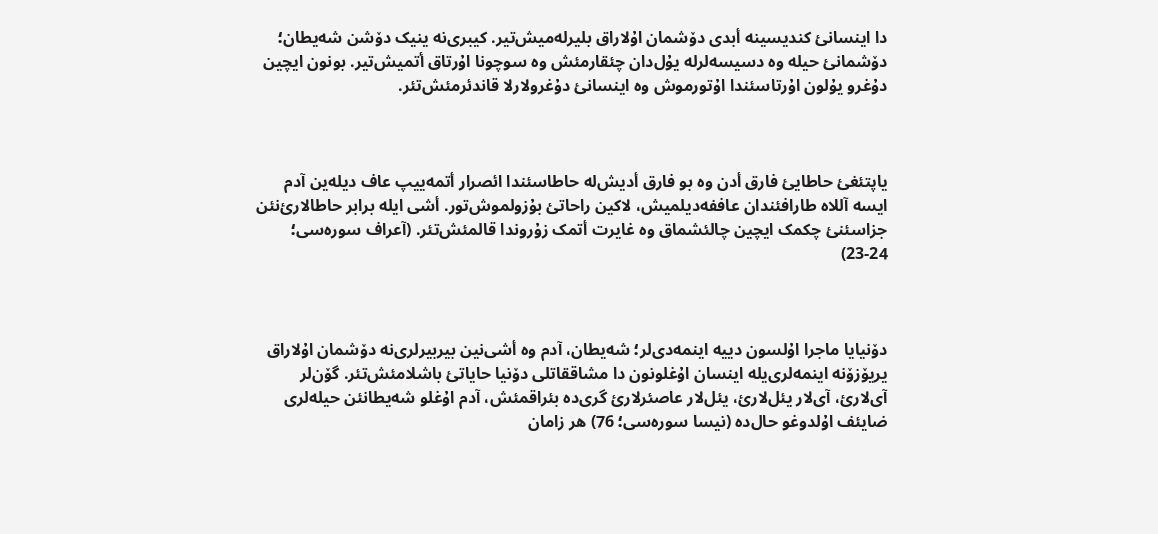دا اینسانئ کندیسینە أبدی دۆشمان اۇلاراق بلیرلەمیش‌تیر. کیبری‌نە ینیک دۆشن شەیطان؛ دۆشمانئ حیلە وە دسیسەلرلە یۇل‌دان چئقارمئش وە سوچونا اۇرتاق أتمیش‌تیر. بونون ایچین دۇغرو یۇلون اۇرتاسئندا اۇتورموش وە اینسانئ دۇغرولارلا قاندئرمئش‌تئر.



یاپتئغئ حاطایئ فارق أدن وە بو فارق أدیش‌لە حاطاسئندا ائصرار أتمەییپ عاف دیلەین آدم ایسە آللاە طارافئندان عاففەدیلمیش، لاکین راحاتئ بۇزولموش‌تور. أشی ایلە برابر حاطالارئ‌نئن جزاسئنئ چکمک ایچین چالئشماق وە غایرت أتمک زۇروندا قالمئش‌تئر. (آعراف سورەسی؛ 24-23)



دۆنیایا ماجرا اۇلسون دییە اینمەدی‌لر؛ شەیطان، آدم وە أشی‌نین بیربیرلری‌نە دۆشمان اۇلاراق یریۆزۆنە اینمەلری‌یلە اینسان اۇغلونون دا مشاققاتلی دۆنیا حایاتئ باشلامئش‌تئر. گۆن‌لر آی‌لارئ، آی‌لار یئل‌لارئ، یئل‌لار عاصئرلارئ گری‌دە بئراقمئش، آدم اۇغلو شەیطانئن حیلەلری ضایئف اۇلدوغو حال‌دە (نیسا سورەسی؛ 76) هر زامان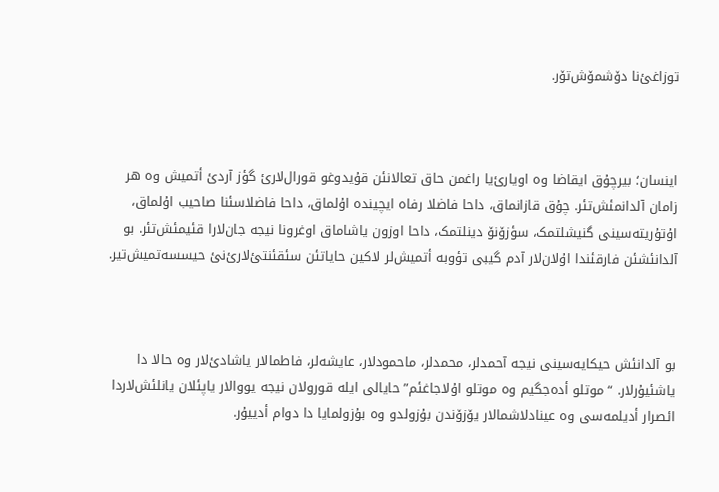توزاغئ‌نا دۆشمۆش‌تۆر.



اینسان؛ بیرچۇق ایقاضا وە اویارئ‌یا راغمن حاق تعالانئن قۇیدوغو قورال‌لارئ گؤز آردئ أتمیش وە هر زامان آلدانمئش‌تئر. چۇق قازانماق، داحا فاضلا رفاە ایچیندە اۇلماق، داحا فاضلاسئنا صاحیب اۇلماق، اۇتۇریتەسینی گنیشلتمک، سؤزۆنۆ دینلتمک، داحا اوزون یاشاماق اوغرونا نیجە جان‌لارا قئیمئش‌تئر. بو آلدانئشئن فارقئندا اۇلان‌لار آدم گیبی تؤوبە أتمیش‌لر لاکین حایاتئن سئقئنتئ‌لارئ‌نئ حیسسەتمیش‌تیر.



بو آلدانئش حیکایەسینی نیجە آحمدلر، محمدلر، ماحمودلار، عایشەلر، فاطمالار یاشادئ‌لار وە حالا دا یاشئیۇرلار. “موتلو أدەجگیم وە موتلو اۇلاجاغئم” حایالی ایلە قورولان نیجە یووالار یاپئلان یانلئش‌لاردا ائصرار أدیلمەسی وە عینادلاشمالار یۆزۆندن بۇزولدو وە بۇزولمایا دا دوام أدییۇر.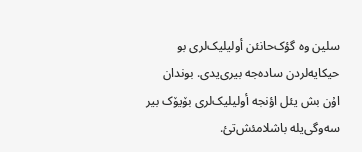سلین وە گؤک‌حانئن أولیلیک‌لری بو حیکایەلردن سادەجە بیری‌یدی. بوندان اۇن بش یئل اؤنجە أولیلیک‌لری بۆیۆک بیر سەوگی‌یلە باشلامئش‌تئ.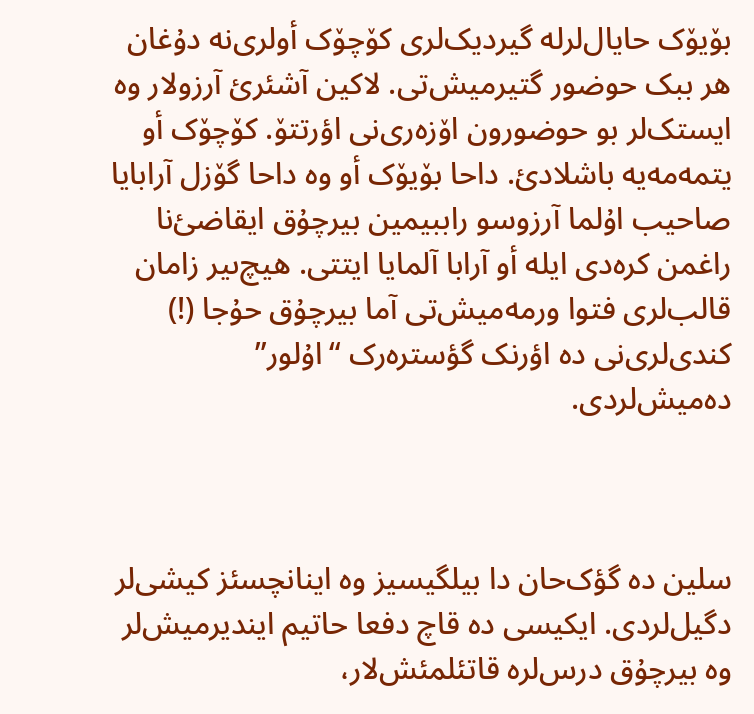بۆیۆک حایال‌لرلە گیردیک‌لری کۆچۆک أولری‌نە دۇغان هر ببک حوضور گتیرمیش‌تی. لاکین آشئرئ آرزولار وە ایستک‌لر بو حوضورون اۆزەری‌نی اؤرتتۆ. کۆچۆک أو یتمەمەیە باشلادئ. داحا بۆیۆک أو وە داحا گۆزل آرابایا صاحیب اۇلما آرزوسو راببیمین بیرچۇق ایقاضئ‌نا راغمن کرەدی ایلە أو آرابا آلمایا ایتتی. هیچ‌ىیر زامان قالب‌لری فتوا ورمەمیش‌تی آما بیرچۇق حۇجا (!) کندی‌لری‌نی دە اؤرنک گؤسترەرک “اۇلور” دەمیش‌لردی.



سلین دە گؤک‌حان دا بیلگیسیز وە اینانچسئز کیشی‌لر دگیل‌لردی. ایکیسی دە قاچ دفعا حاتیم ایندیرمیش‌لر وە بیرچۇق درس‌لرە قاتئلمئش‌لار،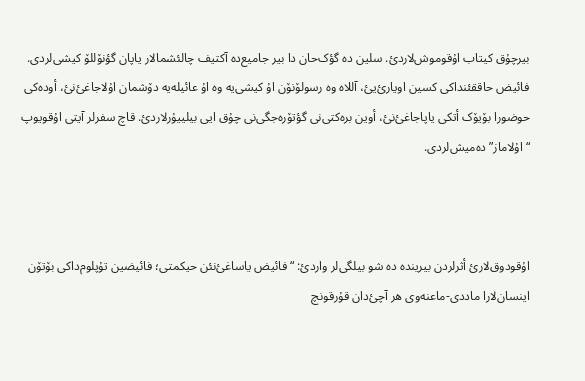بیرچۇق کیتاب اۇقوموش‌لاردئ. سلین دە گؤک‌حان دا بیر جامیع‌دە آکتیف چالئشمالار یاپان گؤنۆللۆ کیشی‌لردی. فائیض حاققئنداکی کسین اویارئ‌یئ، آللاە وە رسولۆنۆن اۇ کیشی‌یە وە اۇ عائیلەیە دۆشمان اۇلاجاغئ‌نئ، أودەکی حوضورا بۆیۆک أتکی یاپاجاغئ‌نئ، أوین برەکتی‌نی گؤتۆرەجگی‌نی چۇق ایی بیلییۇرلاردئ. قاچ سفرلر آیتی اۇقویوپ “اۇلاماز” دەمیش‌لردی.



اۇقودوق‌لارئ أثرلردن بیریندە دە شو بیلگی‌لر واردئ: “فائیض یاساغئ‌نئن حیکمتی؛ فائیضین تۇپلوم‌داکی بۆتۆن اینسان‌لارا ماددی-ماعنەوی هر آچئ‌دان قۇرقونچ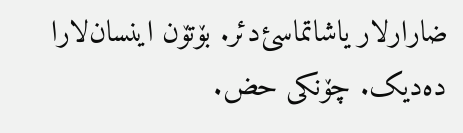ضارارلار یاشاتماسئ‌دئر. بۆتۆن اینسان‌لارا دەدیک. چۆنکی حض.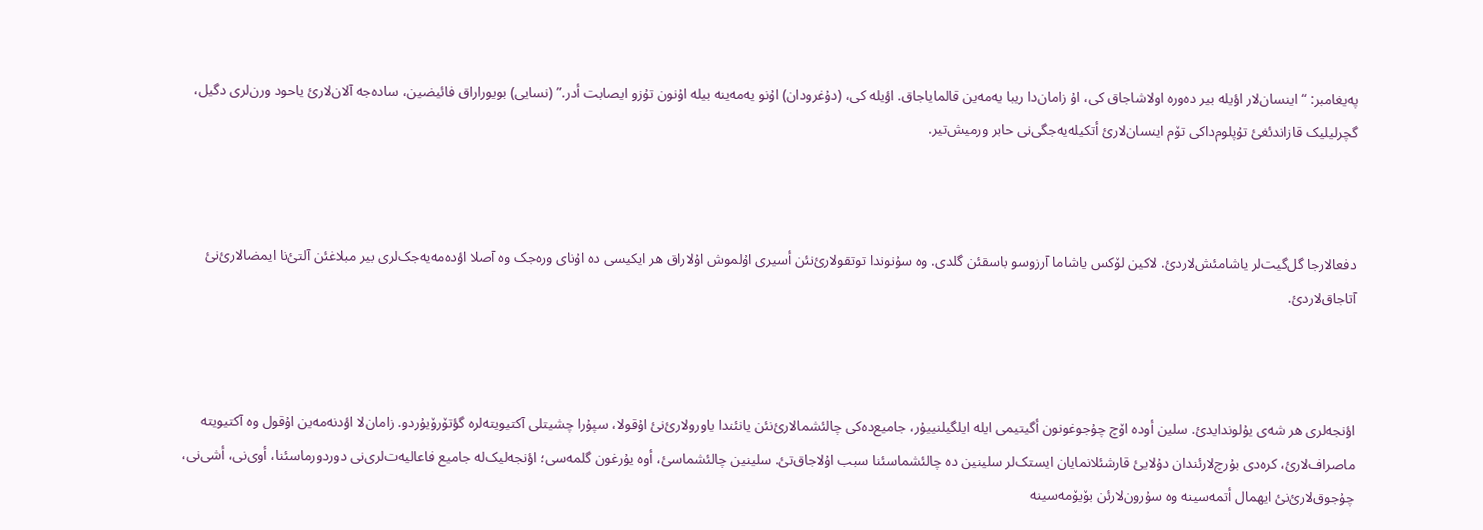پەیغامبر: “اینسان‌لار اؤیلە بیر دەورە اولاشاجاق کی، اۇ زامان‌دا ریبا یەمەین قالمایاجاق. اؤیلە کی، (دۇغرودان) اۇنو یەمەینە بیلە اۇنون تۇزو ایصابت أدر.” (نسایی) بویوراراق فائیضین، سادەجە آلان‌لارئ یاحود ورن‌لری دگیل، گچرلیلیک قازاندئغئ تۇپلوم‌داکی تۆم اینسان‌لارئ أتکیلەیەجگی‌نی حابر ورمیش‌تیر.



دفعالارجا گل‌گیت‌لر یاشامئش‌لاردئ. لاکین لۆکس یاشاما آرزوسو باسقئن گلدی. وە سۇنوندا توتقولارئ‌نئن أسیری اۇلموش اۇلاراق هر ایکیسی دە اۇنای ورەجک وە آصلا اؤدەمەیەجک‌لری بیر مبلاغئن آلتئ‌نا ایمضالارئ‌نئ آتاجاق‌لاردئ.



اؤنجەلری هر شەی یۇلوندایدئ. سلین أودە اۆچ چۇجوغونون أگیتیمی ایلە ایلگیلنییۇر، جامیع‌دەکی چالئشمالارئ‌نئن یانئندا یاورولارئ‌نئ اۇقولا، سپۇرا چشیتلی آکتیویتەلرە گؤتۆرۆیۇردو. زامان‌لا اؤدنەمەین اۇقول وە آکتیویتە ماصراف‌لارئ، کرەدی بۇرچ‌لارئندان دۇلایئ قارشئلانمایان ایستک‌لر سلینین دە چالئشماسئنا سبب اۇلاجاق‌تئ. سلینین چالئشماسئ، أوە یۇرغون گلمەسی؛ اؤنجەلیک‌لە جامیع فاعالیەت‌لری‌نی دوردورماسئنا، أوی‌نی، أشی‌نی، چۇجوق‌لارئ‌نئ ایهمال أتمەسینە وە سۇرون‌لارئن بۆیۆمەسینە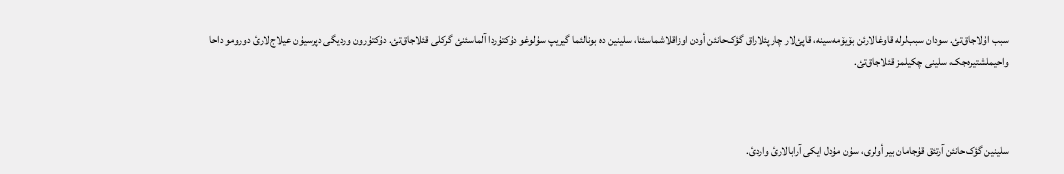سبب اۇلاجاق‌تئ. سودان سبب‌لرلە قاوغالارئن بۆیۆمەسینە، قاپئ‌لار چارپئلاراق گؤک‌حانئن أودن اوزاقلاشماسئنا، سلینین دە بونالئما گیریپ سۇلوغو دۇکتۇردا آلماسئنئ گرکلی قئلاجاق‌تئ. دۇکتۇرون وردیگی دپرسیۇن عیلاج‌لارئ دورومو داحا واحیملشتیرەجک، سلینی چکیلمز قئلاجاق‌تئ.



سلینین گؤک‌حانئن آرتئق قۇجامان بیر أولری، سۇن مۇدل ایکی آرابالارئ واردئ.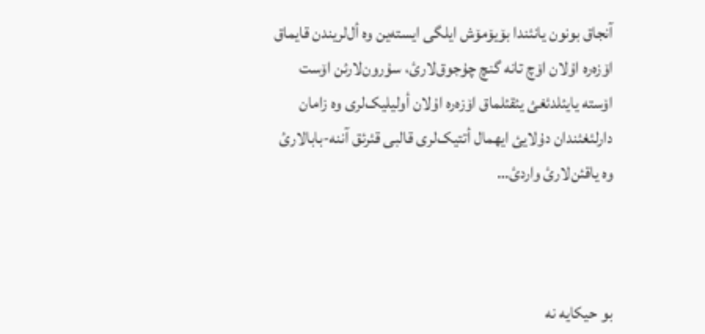آنجاق بونون یانئندا بۆیۆمۆش ایلگی ایستەین وە أل‌لریندن قایماق اۆزەرە اۇلان اۆچ تانە گنچ چۇجوق‌لارئ، سۇرون‌لارئن اۆست اۆستە یایئلدئغئ یئقئلماق اۆزەرە اۇلان أولیلیک‌لری وە زامان دارلئغئندان دۇلایئ ایهمال أتتیک‌لری قالبی قئرئق آننە-بابالارئ وە یاقئن‌لارئ واردئ…



بو حیکایە نە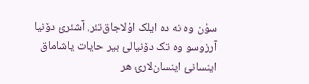سۇن وە نە دە ایلک اۇلاجاق‌تئر. آشئرئ دۆنیا آرزوسو وە تک دۆنیالئ بیر حایات یاشاماق اینسانئ اینسان‌لارئ هر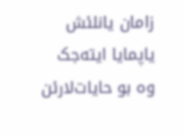زامان یانلئش یاپمایا ایتەجک وە بو حایات‌لارئن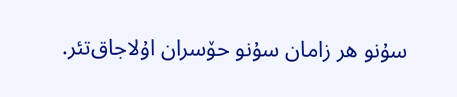سۇنو هر زامان سۇنو حۆسران اۇلاجاق‌تئر.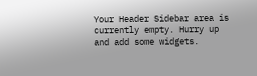Your Header Sidebar area is currently empty. Hurry up and add some widgets.